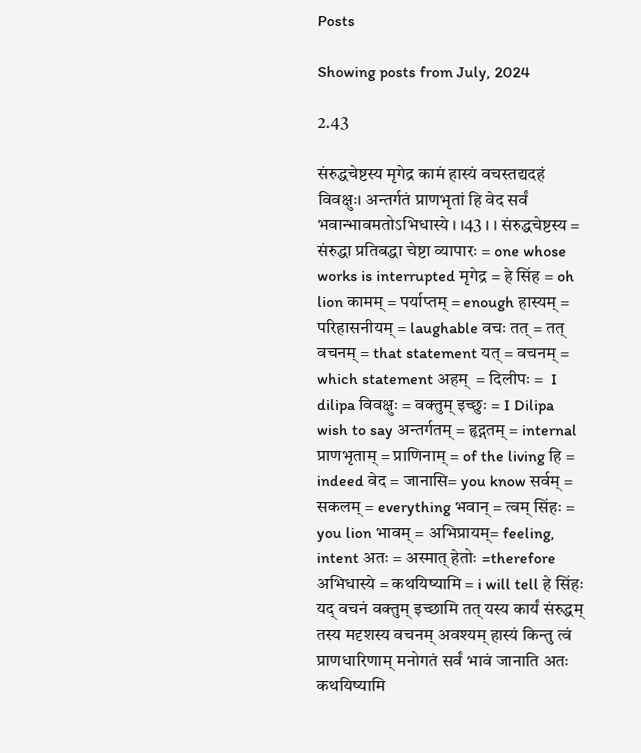Posts

Showing posts from July, 2024

2.43

संरुद्धचेष्टस्य मृगेद्र कामं हास्यं वचस्तद्यदहं विवक्षुः। अन्तर्गतं प्राणभृतां हि वेद सर्वं भवान्भावमतोऽभिधास्ये । ।43 । । संरुद्धचेष्टस्य = संरुद्धा प्रतिबद्धा चेष्टा व्यापारः = one whose works is interrupted मृगेद्र = हे सिंह = oh lion कामम् = पर्याप्तम् = enough हास्यम् = परिहासनीयम् = laughable वचः तत् = तत् वचनम् = that statement यत् = वचनम् =  which statement अहम्  = दिलीपः =  I dilipa विवक्षुः = वक्तुम् इच्छुः = I Dilipa wish to say अन्तर्गतम् = हृद्गतम् = internal प्राणभृताम् = प्राणिनाम् = of the living हि = indeed वेद = जानासि= you know सर्वम् = सकलम् = everything भवान् = त्वम् सिंहः = you lion भावम् = अभिप्रायम्= feeling, intent अतः = अस्मात् हेतोः =therefore अभिधास्ये = कथयिष्यामि = i will tell हे सिंहः यद् वचनं वक्तुम् इच्छामि तत् यस्य कार्यं संरुद्धम् तस्य मदृशस्य वचनम् अवश्यम् हास्यं किन्तु त्वं प्राणधारिणाम् मनोगतं सर्वं भावं जानाति अतः कथयिष्यामि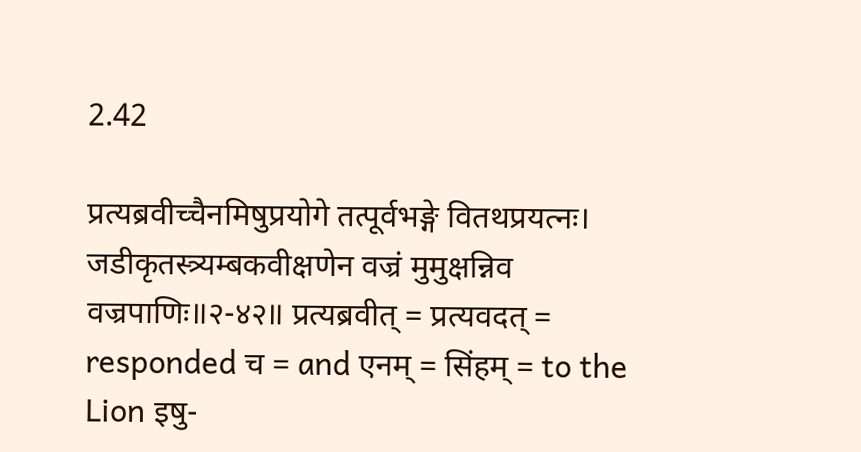2.42

प्रत्यब्रवीच्चैनमिषुप्रयोगे तत्पूर्वभङ्गे वितथप्रयत्नः। जडीकृतस्त्र्यम्बकवीक्षणेन वज्रं मुमुक्षन्निव वज्रपाणिः॥२-४२॥ प्रत्यब्रवीत् = प्रत्यवदत् = responded च = and एनम् = सिंहम् = to the Lion इषु-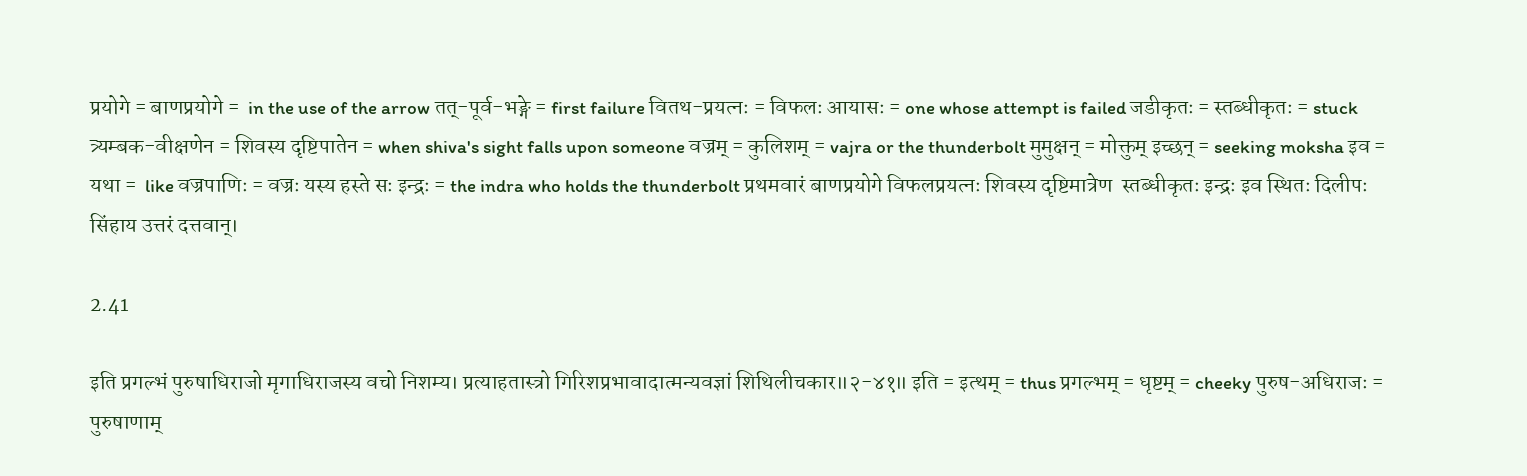प्रयोगे = बाणप्रयोगे =  in the use of the arrow तत्-पूर्व-भङ्गे = first failure वितथ-प्रयत्नः = विफलः आयासः = one whose attempt is failed जडीकृतः = स्तब्धीकृतः = stuck त्र्यम्बक-वीक्षणेन = शिवस्य दृष्टिपातेन = when shiva's sight falls upon someone वज्रम् = कुलिशम् = vajra or the thunderbolt मुमुक्षन् = मोक्तुम् इच्छन् = seeking moksha इव = यथा =  like वज्रपाणिः = वज्रः यस्य हस्ते सः इन्द्रः = the indra who holds the thunderbolt प्रथमवारं बाणप्रयोगे विफलप्रयत्नः शिवस्य दृष्टिमात्रेण  स्तब्धीकृतः इन्द्रः इव स्थितः दिलीपः सिंहाय उत्तरं दत्तवान्।

2.41

इति प्रगल्भं पुरुषाधिराजो मृगाधिराजस्य वचो निशम्य। प्रत्याहतास्त्रो गिरिशप्रभावादात्मन्यवज्ञां शिथिलीचकार॥२-४१॥ इति = इत्थम् = thus प्रगल्भम् = धृष्टम् = cheeky पुरुष-अधिराजः = पुरुषाणाम्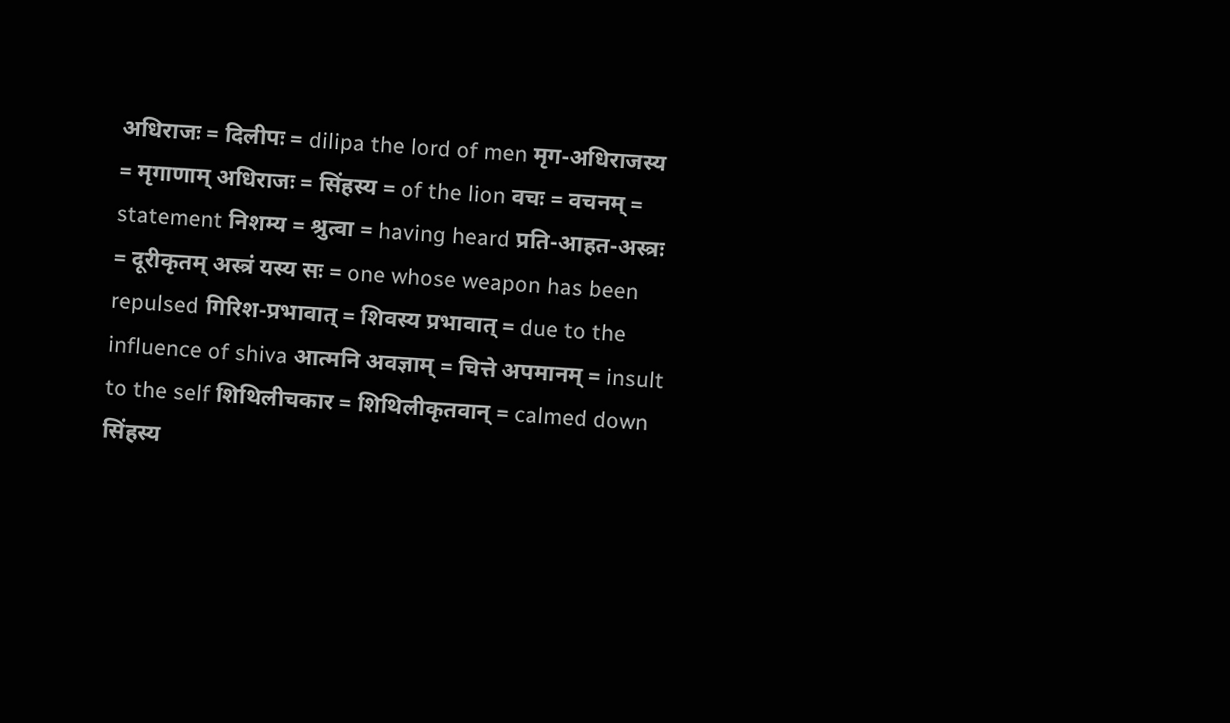अधिराजः = दिलीपः = dilipa the lord of men मृग-अधिराजस्य = मृगाणाम् अधिराजः = सिंहस्य = of the lion वचः = वचनम् = statement निशम्य = श्रुत्वा = having heard प्रति-आहत-अस्त्रः = दूरीकृतम् अस्त्रं यस्य सः = one whose weapon has been repulsed गिरिश-प्रभावात् = शिवस्य प्रभावात् = due to the influence of shiva आत्मनि अवज्ञाम् = चित्ते अपमानम् = insult to the self शिथिलीचकार = शिथिलीकृतवान् = calmed down सिंहस्य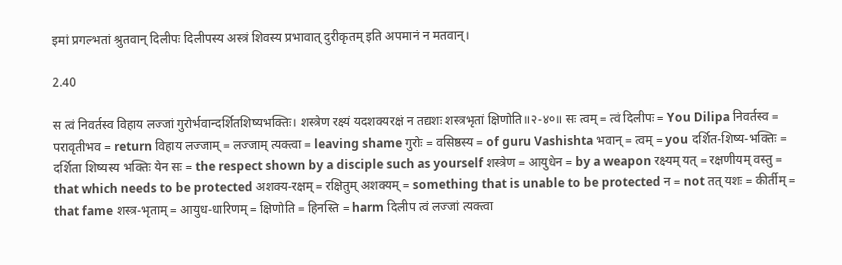इमां प्रगल्भतां श्रुतवान् दिलीपः दिलीपस्य अस्त्रं शिवस्य प्रभावात् दुरीकृतम् इति अपमानं न मतवान्।

2.40

स त्वं निवर्तस्व विहाय लज्जां गुरोर्भवान्दर्शितशिष्यभक्तिः। शस्त्रेण रक्ष्यं यदशक्यरक्षं न तद्यशः शस्त्रभृतां क्षिणोति॥२-४०॥ सः त्वम् = त्वं दिलीपः = You Dilipa निवर्तस्व = परावृतीभव = return विहाय लज्जाम् = लज्जाम् त्यक्त्वा = leaving shame गुरोः = वसिष्ठस्य = of guru Vashishta भवान् = त्वम् = you दर्शित-शिष्य-भक्तिः = दर्शिता शिष्यस्य भक्तिः येन सः = the respect shown by a disciple such as yourself शस्त्रेण = आयुधेन = by a weapon रक्ष्यम् यत् = रक्षणीयम् वस्तु = that which needs to be protected अशक्य-रक्षम् = रक्षितुम् अशक्यम् = something that is unable to be protected न = not तत् यशः = कीर्तीम् = that fame शस्त्र-भृताम् = आयुध-धारिणम् = क्षिणोति = हिनस्ति = harm दिलीप त्वं लज्जां त्यक्त्वा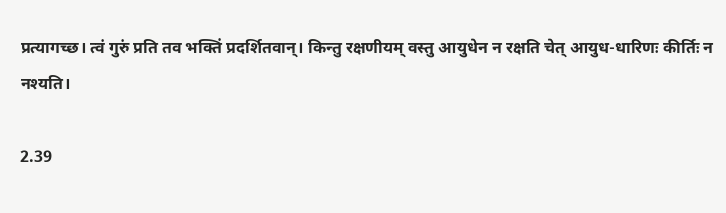प्रत्यागच्छ। त्वं गुरुं प्रति तव भक्तिं प्रदर्शितवान्। किन्तु रक्षणीयम् वस्तु आयुधेन न रक्षति चेत् आयुध-धारिणः कीर्तिः न नश्यति।

2.39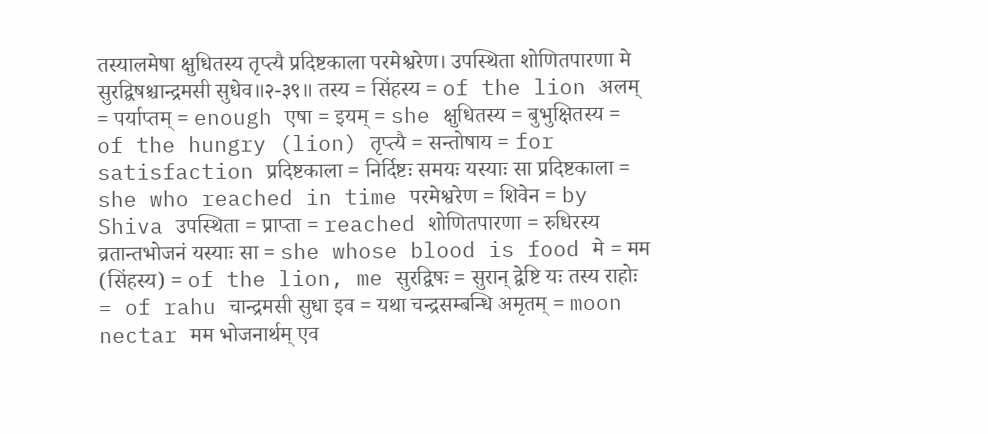तस्यालमेषा क्षुधितस्य तृप्त्यै प्रदिष्टकाला परमेश्वरेण। उपस्थिता शोणितपारणा मे सुरद्विषश्चान्द्रमसी सुधेव॥२-३९॥ तस्य = सिंहस्य = of the lion अलम् = पर्याप्तम् = enough एषा = इयम् = she क्षुधितस्य = बुभुक्षितस्य = of the hungry (lion) तृप्त्यै = सन्तोषाय = for satisfaction प्रदिष्टकाला = निर्दिष्टः समयः यस्याः सा प्रदिष्टकाला = she who reached in time परमेश्वरेण = शिवेन = by Shiva उपस्थिता = प्राप्ता = reached शोणितपारणा = रुधिरस्य व्रतान्तभोजनं यस्याः सा = she whose blood is food मे = मम (सिंहस्य) = of the lion, me सुरद्विषः = सुरान् द्वेष्टि यः तस्य राहोः = of rahu चान्द्रमसी सुधा इव = यथा चन्द्रसम्बन्धि अमृतम् = moon nectar मम भोजनार्थम् एव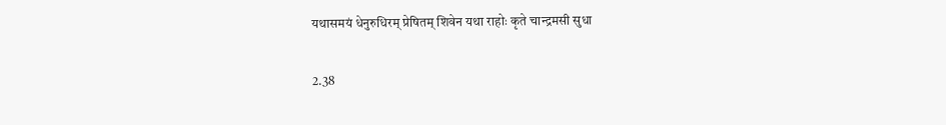यथासमयं धेनुरुधिरम् प्रेषितम् शिवेन यथा राहोः कृते चान्द्रमसी सुधा

2.38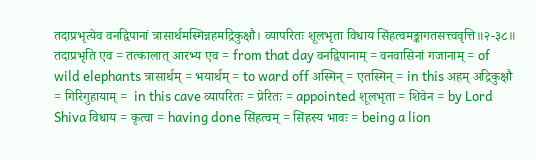तदाप्रभृत्येव वनद्विपानां त्रासार्थमस्मिन्नहमद्रिकुक्षौ। व्यापरितः शूलभृता विधाय सिंहत्वमङ्कागतसत्त्ववृत्ति॥२-३८॥ तदाप्रभृति एव = तत्कालात् आरभ्य एव = from that day वनद्विपानाम् = वनवासिनां गजानाम् = of wild elephants त्रासार्थम् = भयार्थम् = to ward off अस्मिन् = एतस्मिन् = in this अहम् अद्रिकुक्षौ = गिरिगुहायाम् =  in this cave व्यापरितः = प्रेरितः = appointed शूलभृता = शिवेन = by Lord Shiva विधाय = कृत्वा = having done सिंहत्वम् = सिंहस्य भावः = being a lion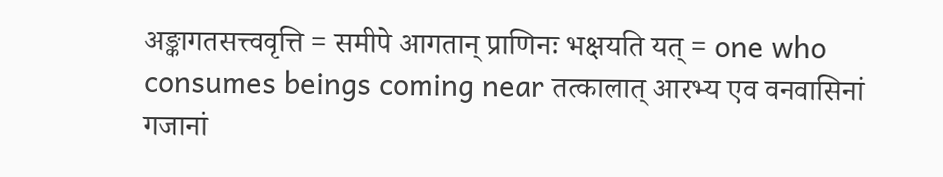अङ्कागतसत्त्ववृत्ति = समीपे आगतान् प्राणिनः भक्षयति यत् = one who consumes beings coming near तत्कालात् आरभ्य एव वनवासिनां गजानां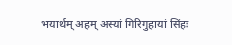भयार्थम् अहम् अस्यां गिरिगुहायां सिंहः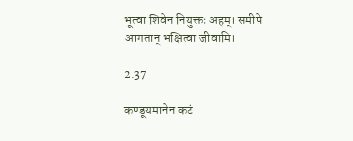भूत्वा शिवेन नियुक्तः अहम्। समीपे आगतान् भक्षित्वा जीवामि।

2.37

कण्डूयमानेन कटं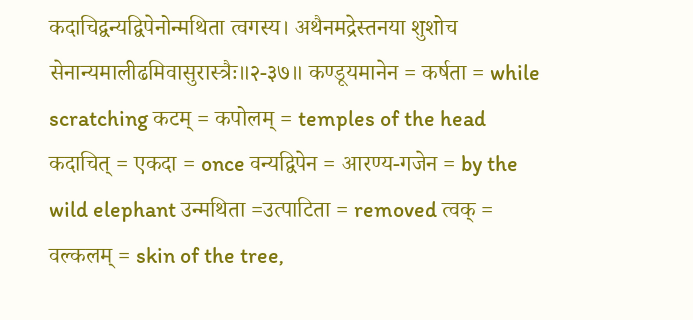कदाचिद्वन्यद्विपेनोन्मथिता त्वगस्य। अथैनमद्रेस्तनया शुशोच सेनान्यमालीढमिवासुरास्त्रैः॥२-३७॥ कण्डूयमानेन = कर्षता = while scratching कटम् = कपोलम् = temples of the head कदाचित् = एकदा = once वन्यद्विपेन = आरण्य-गजेन = by the wild elephant उन्मथिता =उत्पाटिता = removed त्वक् = वल्कलम् = skin of the tree,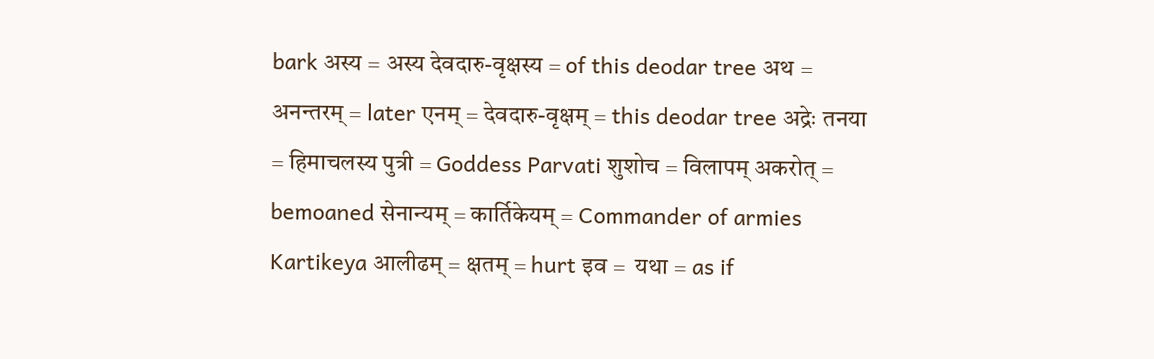bark अस्य = अस्य देवदारु-वृक्षस्य = of this deodar tree अथ = अनन्तरम् = later एनम् = देवदारु-वृक्षम् = this deodar tree अद्रेः तनया = हिमाचलस्य पुत्री = Goddess Parvati शुशोच = विलापम् अकरोत् = bemoaned सेनान्यम् = कार्तिकेयम् = Commander of armies Kartikeya आलीढम् = क्षतम् = hurt इव =  यथा = as if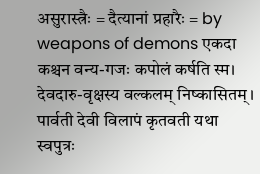असुरास्त्रैः = दैत्यानां प्रहारैः = by weapons of demons एकदा कश्चन वन्य-गजः कपोलं कर्षति स्म। देवदारु-वृक्षस्य वल्कलम् निष्कासितम्। पार्वती देवी विलापं कृतवती यथा स्वपुत्रः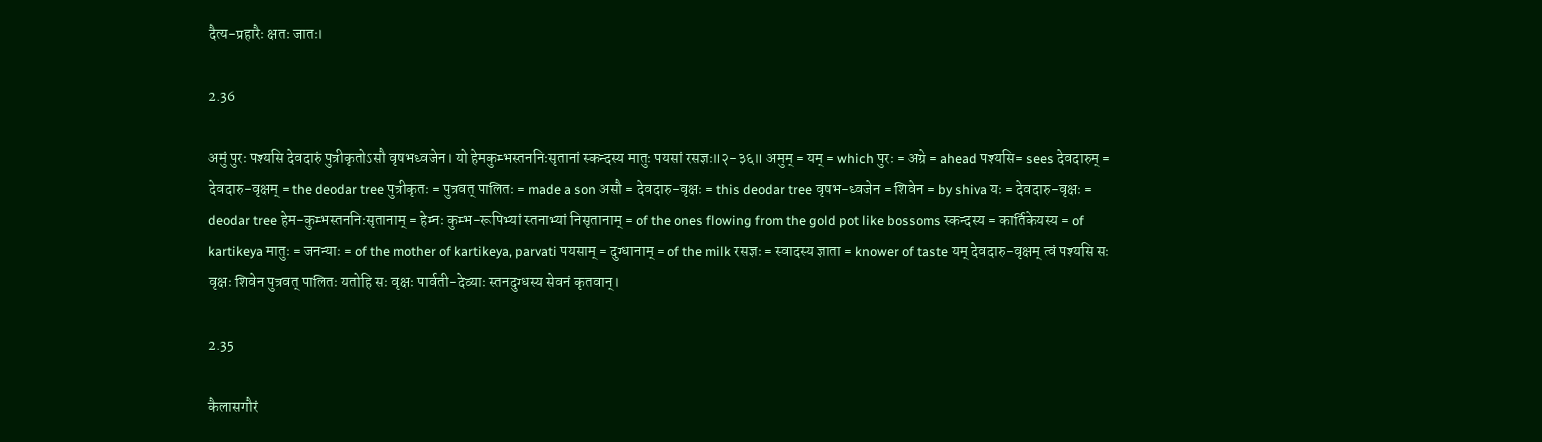दैत्य-प्रहारैः क्षतः जातः।

2.36

अमुं पुरः पश्यसि देवदारुं पुत्रीकृतोऽसौ वृषभध्वजेन। यो हेमकुम्भस्तननिःसृतानां स्कन्दस्य मातुः पयसां रसज्ञः॥२-३६॥ अमुम् = यम् = which पुरः = अग्रे = ahead पश्यसि= sees देवदारुम् = देवदारु-वृक्षम् = the deodar tree पुत्रीकृतः = पुत्रवत् पालितः = made a son असौ = देवदारु-वृक्षः = this deodar tree वृषभ-ध्वजेन = शिवेन = by shiva यः = देवदारु-वृक्षः = deodar tree हेम-कुम्भस्तननिःसृतानाम् = हेम्नः कुम्भ-रूपिभ्यां स्तनाभ्यां निसृतानाम् = of the ones flowing from the gold pot like bossoms स्कन्दस्य = कार्तिकेयस्य = of kartikeya मातुः = जनन्याः = of the mother of kartikeya, parvati पयसाम् = दुग्धानाम् = of the milk रसज्ञः = स्वादस्य ज्ञाता = knower of taste यम् देवदारु-वृक्षम् त्वं पश्यसि सः वृक्षः शिवेन पुत्रवत् पालितः यतोहि सः वृक्षः पार्वती-देव्याः स्तनदुग्धस्य सेवनं कृतवान्।

2.35

कैलासगौरं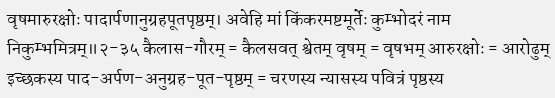वृषमारुरक्षोः पादार्पणानुग्रहपूतपृष्ठम्। अवेहि मां किंकरमष्टमूर्तेः कुम्भोदरं नाम निकुम्भमित्रम्॥२-३५ कैलास-गौरम् = कैलसवत् श्वेतम् वृषम् = वृषभम् आरुरक्षोः = आरोढुम् इच्छकस्य पाद-अर्पण-अनुग्रह-पूत-पृष्ठम् = चरणस्य न्यासस्य पवित्रं पृष्ठस्य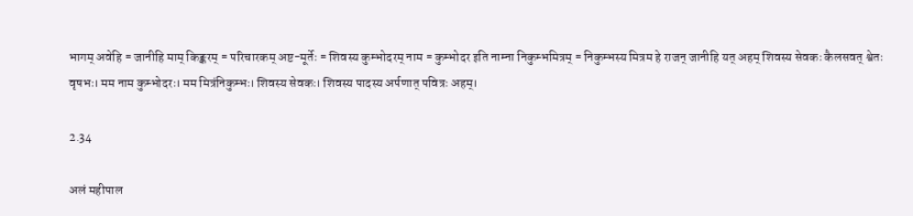भागम् अवेहि = जानीहि माम् किङ्करम् = परिचारकम् अष्ट-मूर्तेः = शिवस्य कुम्भोदरम् नाम = कुम्भोदर इति नाम्ना निकुम्भमित्रम् = निकुम्भस्य मित्रम हे राजन् जानीहि यत् अहम् शिवस्य सेवकः कैलसवत् श्वेतः वृषभः। मम नाम कुम्भोदरः। मम मित्रंनिकुम्भः। शिवस्य सेवकः। शिवस्य पादस्य अर्पणात् पवित्रः अहम्।

2.34

अलं महीपाल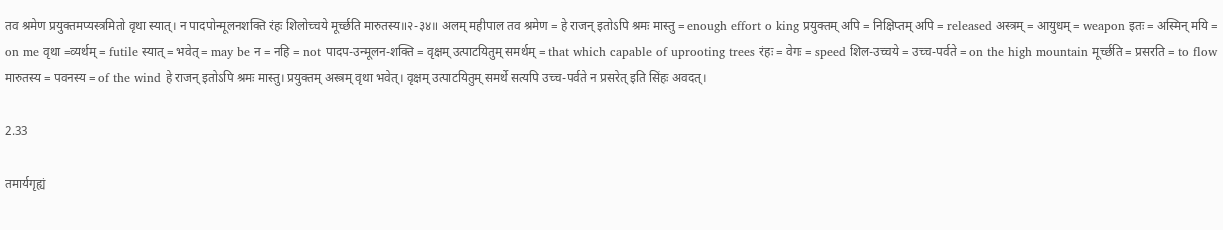तव श्रमेण प्रयुक्तमप्यस्त्रमितो वृथा स्यात्। न पादपोन्मूलनशक्ति रंहः शिलोच्चये मूर्च्छति मारुतस्य॥२-३४॥ अलम् महीपाल तव श्रमेण = हे राजन् इतोऽपि श्रमः मास्तु = enough effort o king प्रयुक्तम् अपि = निक्षिप्तम् अपि = released अस्त्रम् = आयुधम् = weapon इतः = अस्मिन् मयि = on me वृथा =व्यर्थम् = futile स्यात् = भवेत् = may be न = नहि = not पादप-उन्मूलन-शक्ति = वृक्षम् उत्पाटयितुम् समर्थम् = that which capable of uprooting trees रंहः = वेगः = speed शिल-उच्चये = उच्च-पर्वते = on the high mountain मूर्च्छति = प्रसरति = to flow मारुतस्य = पवनस्य = of the wind हे राजन् इतोऽपि श्रमः मास्तु। प्रयुक्तम् अस्त्रम् वृथा भवेत्। वृक्षम् उत्पाटयितुम् समर्थे सत्यपि उच्च-पर्वते न प्रसरेत् इति सिंहः अवदत्।

2.33

तमार्यगृह्यं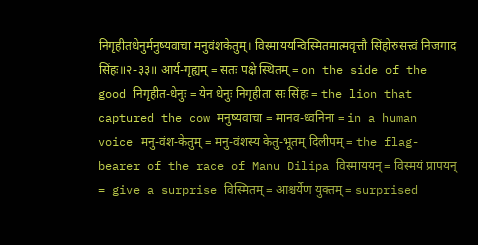निगृहीतधेनुर्मनुष्यवाचा मनुवंशकेतुम्। विस्माययन्विस्मितमात्मवृत्तौ सिंहोरुसत्त्वं निजगाद सिंहः॥२-३३॥ आर्य-गृह्यम् = सतः पक्षे स्थितम् = on the side of the good निगृहीत-धेनुः = येन धेनुः निगृहीता सः सिंहः = the lion that captured the cow मनुष्यवाचा = मानव-ध्वनिना = in a human voice मनु-वंश-केतुम् = मनु-वंशस्य केतु-भूतम् दिलीपम् = the flag-bearer of the race of Manu Dilipa विस्माययन् = विस्मयं प्रापयन् = give a surprise विस्मितम् = आश्चर्येण युक्तम् = surprised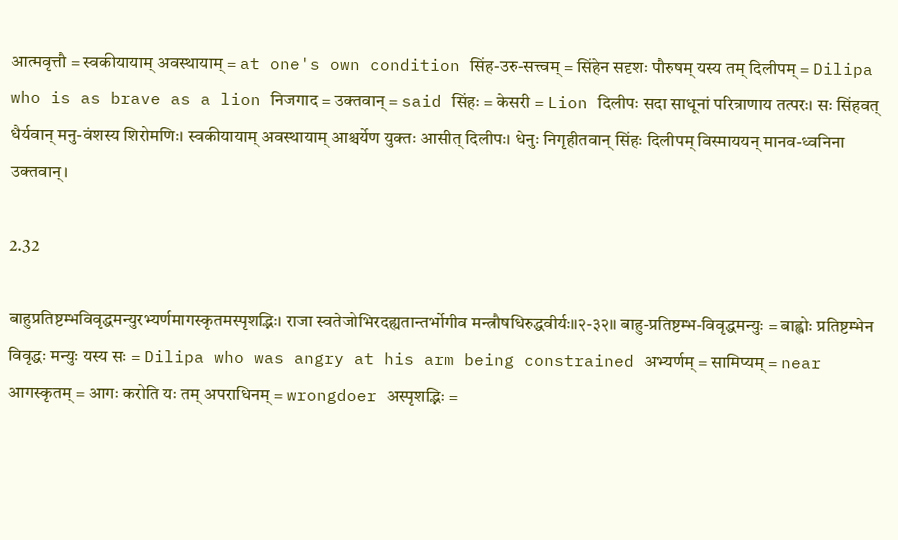आत्मवृत्तौ = स्वकीयायाम् अवस्थायाम् = at one's own condition सिंह-उरु-सत्त्वम् = सिंहेन सदृशः पौरुषम् यस्य तम् दिलीपम् = Dilipa who is as brave as a lion निजगाद = उक्तवान् = said सिंहः = केसरी = Lion दिलीपः सदा साधूनां परित्राणाय तत्परः। सः सिंहवत् धैर्यवान् मनु-वंशस्य शिरोमणिः। स्वकीयायाम् अवस्थायाम् आश्चर्येण युक्तः आसीत् दिलीपः। धेनुः निगृहीतवान् सिंहः दिलीपम् विस्माययन् मानव-ध्वनिना उक्तवान्।

2.32

बाहुप्रतिष्टम्भविवृद्धमन्युरभ्यर्णमागस्कृतमस्पृशद्भिः। राजा स्वतेजोभिरदह्यतान्तर्भोगीव मन्त्रौषधिरुद्धवीर्यः॥२-३२॥ बाहु-प्रतिष्टम्भ-विवृद्धमन्युः = बाह्वोः प्रतिष्टम्भेन विवृद्धः मन्युः यस्य सः = Dilipa who was angry at his arm being constrained अभ्यर्णम् = सामिप्यम् = near आगस्कृतम् = आगः करोति यः तम् अपराधिनम् = wrongdoer अस्पृशद्भिः =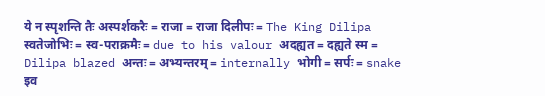ये न स्पृशन्ति तैः अस्पर्शकरैः = राजा = राजा दिलीपः = The King Dilipa स्वतेजोभिः = स्व-पराक्रमैः = due to his valour अदह्यत = दह्यते स्म = Dilipa blazed अन्तः = अभ्यन्तरम् = internally भोगी = सर्पः = snake इव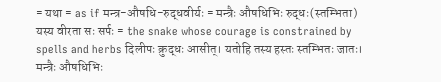= यथा = as if मन्त्र-औषधि-रुद्धवीर्यः = मन्त्रैः औषधिभिः रुद्धः(स्तम्भिता) यस्य वीरता सः सर्पः = the snake whose courage is constrained by spells and herbs दिलीपः क्रुद्धः आसीत्। यतोहि तस्य हस्तः स्तम्भितः जातः। मन्त्रैः औषधिभिः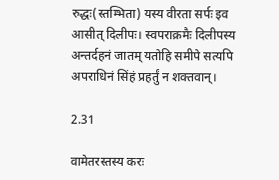रुद्धः(स्तम्भिता) यस्य वीरता सर्पः इव आसीत् दिलीपः। स्वपराक्रमैः दिलीपस्य अन्तर्दहनं जातम् यतोहि समीपे सत्यपि अपराधिनं सिंहं प्रहर्तुं न शक्तवान्।

2.31

वामेतरस्तस्य करः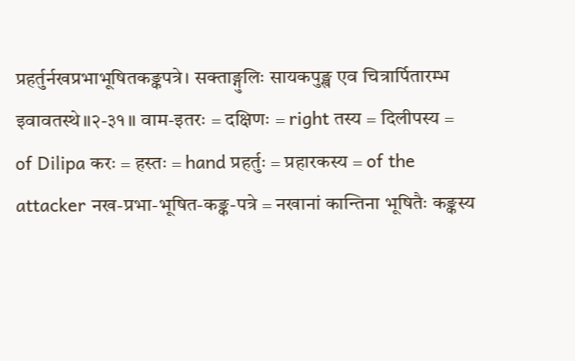प्रहर्तुर्नखप्रभाभूषितकङ्कपत्रे। सक्ताङ्गुलिः सायकपुङ्ख एव चित्रार्पितारम्भ इवावतस्थे॥२-३१॥ वाम-इतरः = दक्षिणः = right तस्य = दिलीपस्य = of Dilipa करः = हस्तः = hand प्रहर्तुः = प्रहारकस्य = of the attacker नख-प्रभा-भूषित-कङ्क-पत्रे = नखानां कान्तिना भूषितैः कङ्कस्य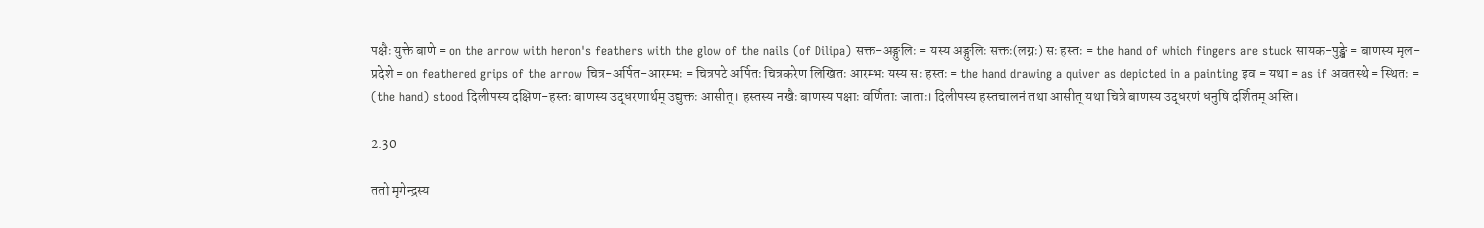पक्षैः युक्ते बाणे = on the arrow with heron's feathers with the glow of the nails (of Dilipa) सक्त-अङ्गुलिः = यस्य अङ्गुलिः सक्तः(लग्नः) सः हस्तः = the hand of which fingers are stuck सायक-पुङ्खे = बाणस्य मृल-प्रदेशे = on feathered grips of the arrow चित्र-अर्पित-आरम्भः = चित्रपटे अर्पितः चित्रकरेण लिखितः आरम्भः यस्य सः हस्तः = the hand drawing a quiver as depicted in a painting इव = यथा = as if अवतस्थे = स्थितः = (the hand) stood दिलीपस्य दक्षिण-हस्तः बाणस्य उद्धरणार्थम् उद्युक्तः आसीत्। हस्तस्य नखैः बाणस्य पक्षाः वर्णिताः जाताः। दिलीपस्य हस्तचालनं तथा आसीत् यथा चित्रे बाणस्य उद्धरणं धनुषि दर्शितम् अस्ति।

2.30

ततो मृगेन्द्रस्य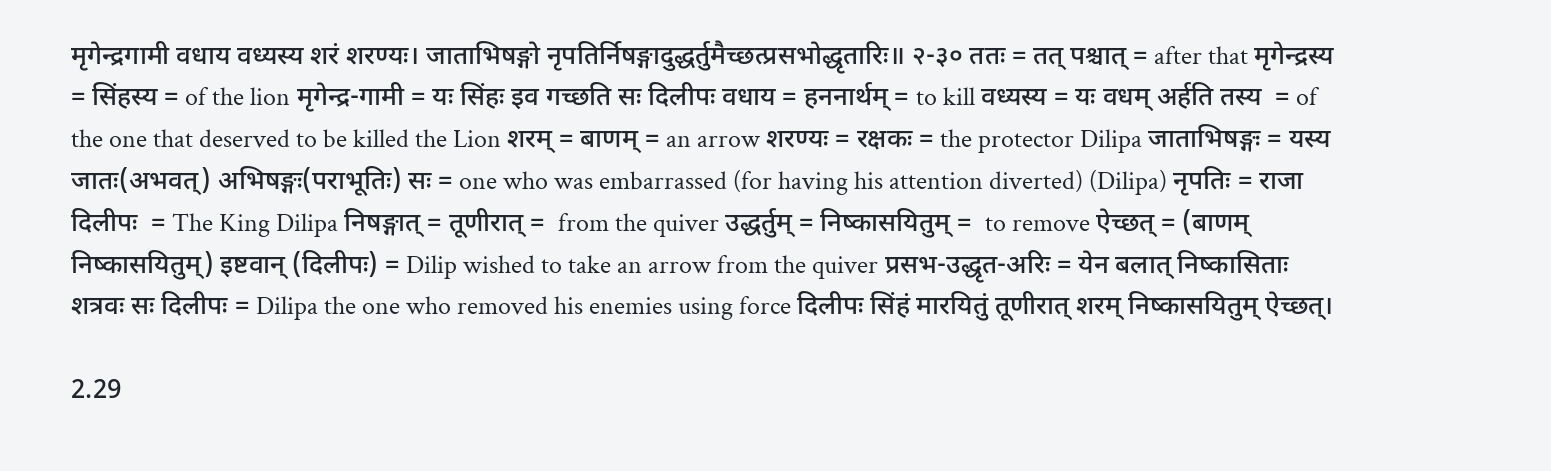मृगेन्द्रगामी वधाय वध्यस्य शरं शरण्यः। जाताभिषङ्गो नृपतिर्निषङ्गादुद्धर्तुमैच्छत्प्रसभोद्धृतारिः॥ २-३० ततः = तत् पश्चात् = after that मृगेन्द्रस्य = सिंहस्य = of the lion मृगेन्द्र-गामी = यः सिंहः इव गच्छति सः दिलीपः वधाय = हननार्थम् = to kill वध्यस्य = यः वधम् अर्हति तस्य  = of the one that deserved to be killed the Lion शरम् = बाणम् = an arrow शरण्यः = रक्षकः = the protector Dilipa जाताभिषङ्गः = यस्य जातः(अभवत्) अभिषङ्गः(पराभूतिः) सः = one who was embarrassed (for having his attention diverted) (Dilipa) नृपतिः = राजा दिलीपः  = The King Dilipa निषङ्गात् = तूणीरात् =  from the quiver उद्धर्तुम् = निष्कासयितुम् =  to remove ऐच्छत् = (बाणम् निष्कासयितुम्) इष्टवान् (दिलीपः) = Dilip wished to take an arrow from the quiver प्रसभ-उद्धृत-अरिः = येन बलात् निष्कासिताः शत्रवः सः दिलीपः = Dilipa the one who removed his enemies using force दिलीपः सिंहं मारयितुं तूणीरात् शरम् निष्कासयितुम् ऐच्छत्।

2.29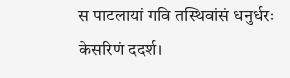स पाटलायां गवि तस्थिवांसं धनुर्धरः केसरिणं ददर्श।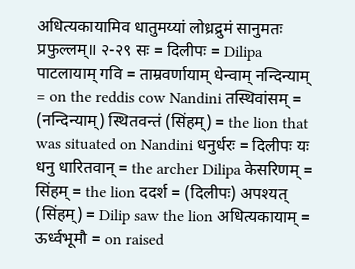अधित्यकायामिव धातुमय्यां लोध्रद्रुमं सानुमतः प्रफुल्लम्॥ २-२९ सः = दिलीपः = Dilipa पाटलायाम् गवि = ताम्रवर्णायाम् धेन्वाम् नन्दिन्याम् = on the reddis cow Nandini तस्थिवांसम् = (नन्दिन्याम्) स्थितवन्तं (सिंहम्) = the lion that was situated on Nandini धनुर्धरः = दिलीपः यः धनु धारितवान् = the archer Dilipa केसरिणम् = सिंहम् = the lion ददर्श = (दिलीपः) अपश्यत् (सिंहम्) = Dilip saw the lion अधित्यकायाम् = ऊर्ध्वभूमौ = on raised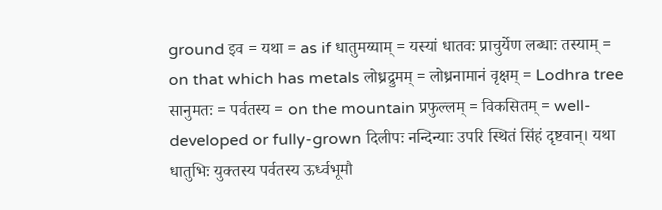ground इव = यथा = as if धातुमय्याम् = यस्यां धातवः प्राचुर्येण लब्धाः तस्याम् = on that which has metals लोध्रद्रुमम् = लोध्रनामानं वृक्षम् = Lodhra tree सानुमतः = पर्वतस्य = on the mountain प्रफुल्लम् = विकसितम् = well-developed or fully-grown दिलीपः नन्दिन्याः उपरि स्थितं सिंहं दृष्टवान्। यथा धातुभिः युक्तस्य पर्वतस्य ऊर्ध्वभूमौ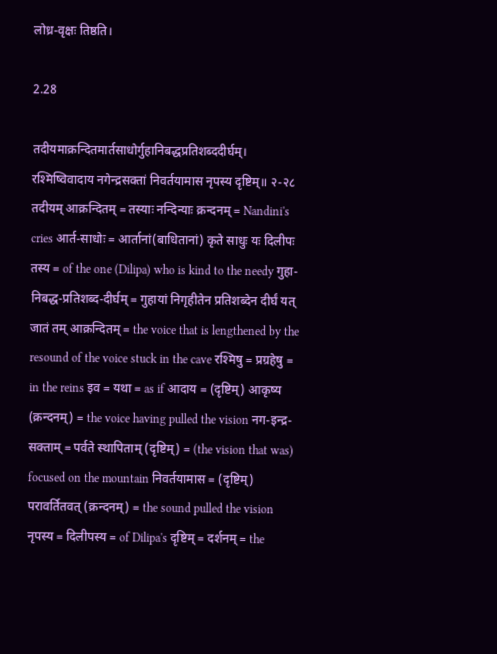लोध्र-वृक्षः तिष्ठति।

2.28

तदीयमाक्रन्दितमार्तसाधोर्गुहानिबद्धप्रतिशब्ददीर्घम्। रश्मिष्विवादाय नगेन्द्रसक्तां निवर्तयामास नृपस्य दृष्टिम्॥ २-२८ तदीयम् आक्रन्दितम् = तस्याः नन्दिन्याः क्रन्दनम् = Nandini's cries आर्त-साधोः = आर्तानां(बाधितानां) कृते साधुः यः दिलीपः तस्य = of the one (Dilipa) who is kind to the needy गुहा-निबद्ध-प्रतिशब्द-दीर्घम् = गुहायां निगृहीतेन प्रतिशब्देन दीर्घं यत् जातं तम् आक्रन्दितम् = the voice that is lengthened by the resound of the voice stuck in the cave रश्मिषु = प्रग्रहेषु = in the reins इव = यथा = as if आदाय = (दृष्टिम्) आकृष्य (क्रन्दनम्) = the voice having pulled the vision नग-इन्द्र-सक्ताम् = पर्वते स्थापिताम् (दृष्टिम्) = (the vision that was) focused on the mountain निवर्तयामास = (दृष्टिम्) परावर्तितवत् (क्रन्दनम्) = the sound pulled the vision नृपस्य = दिलीपस्य = of Dilipa's दृष्टिम् = दर्शनम् = the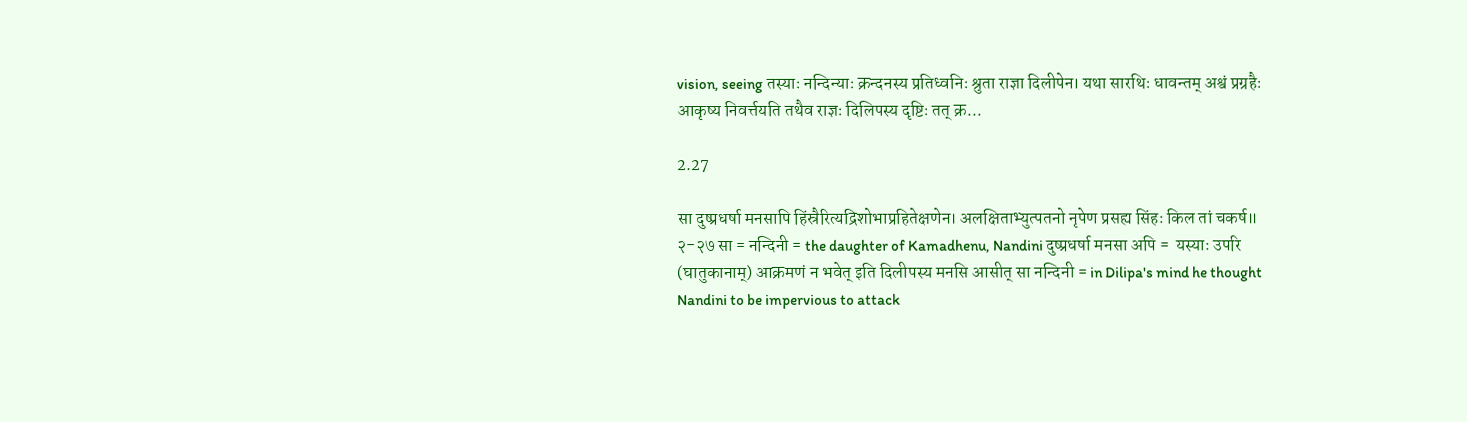vision, seeing तस्याः नन्दिन्याः क्रन्दनस्य प्रतिध्वनिः श्रुता राज्ञा दिलीपेन। यथा सारथिः धावन्तम् अश्वं प्रग्रहैः आकृष्य निवर्त्तयति तथैव राज्ञः दिलिपस्य दृष्टिः तत् क्र...

2.27

सा दुष्प्रधर्षा मनसापि हिंस्रैरित्यद्रिशोभाप्रहितेक्षणेन। अलक्षिताभ्युत्पतनो नृपेण प्रसह्य सिंहः किल तां चकर्ष॥ २-२७ सा = नन्दिनी = the daughter of Kamadhenu, Nandini दुष्प्रधर्षा मनसा अपि =  यस्याः उपरि (घातुकानाम्) आक्रमणं न भवेत् इति दिलीपस्य मनसि आसीत् सा नन्दिनी = in Dilipa's mind he thought Nandini to be impervious to attack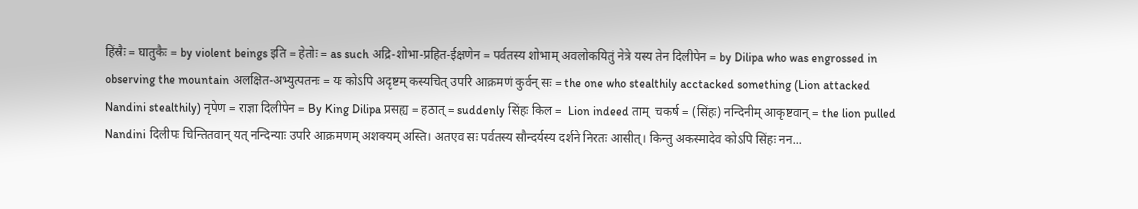हिंस्रैः = घातुकैः = by violent beings इति = हेतोः = as such अद्रि-शोभा-प्रहित-ईक्षणेन = पर्वतस्य शोभाम् अवलोकयितुं नेत्रे यस्य तेन दिलीपेन = by Dilipa who was engrossed in observing the mountain अलक्षित-अभ्युत्पतनः = यः कोऽपि अदृष्टम् कस्यचित् उपरि आक्रमणं कुर्वन् सः = the one who stealthily acctacked something (Lion attacked Nandini stealthily) नृपेण = राज्ञा दिलीपेन = By King Dilipa प्रसह्य = हठात् = suddenly सिंहः किल =  Lion indeed ताम्  चकर्ष = (सिंहः) नन्दिनीम् आकृष्टवान् = the lion pulled Nandini दिलीपः चिन्तितवान् यत् नन्दिन्याः उपरि आक्रमणम् अशक्यम् अस्ति। अतएव सः पर्वतस्य सौन्दर्यस्य दर्शने निरतः आसीत्। किन्तु अकस्मादेव कोऽपि सिंहः नन...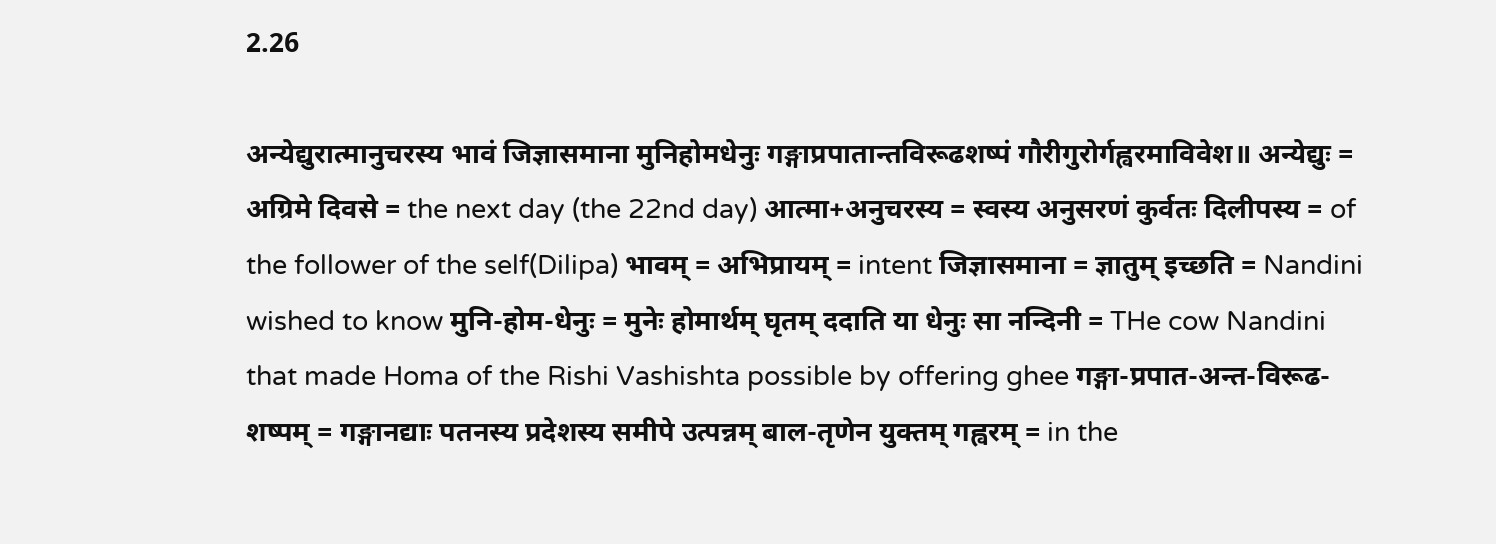2.26

अन्येद्युरात्मानुचरस्य भावं जिज्ञासमाना मुनिहोमधेनुः गङ्गाप्रपातान्तविरूढशष्पं गौरीगुरोर्गह्वरमाविवेश॥ अन्येद्युः = अग्रिमे दिवसे = the next day (the 22nd day) आत्मा+अनुचरस्य = स्वस्य अनुसरणं कुर्वतः दिलीपस्य = of the follower of the self(Dilipa) भावम् = अभिप्रायम् = intent जिज्ञासमाना = ज्ञातुम् इच्छति = Nandini wished to know मुनि-होम-धेनुः = मुनेः होमार्थम् घृतम् ददाति या धेनुः सा नन्दिनी = THe cow Nandini that made Homa of the Rishi Vashishta possible by offering ghee गङ्गा-प्रपात-अन्त-विरूढ-शष्पम् = गङ्गानद्याः पतनस्य प्रदेशस्य समीपे उत्पन्नम् बाल-तृणेन युक्तम् गह्वरम् = in the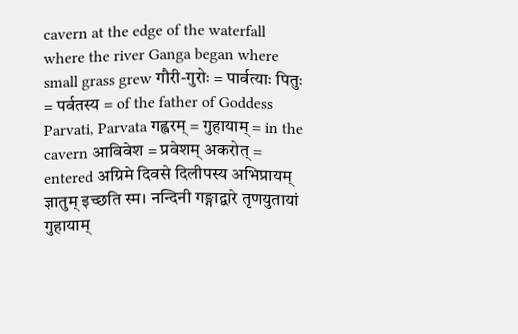cavern at the edge of the waterfall where the river Ganga began where small grass grew गौरी-गुरोः = पार्वत्याः पितुः = पर्वतस्य = of the father of Goddess Parvati, Parvata गह्वरम् = गुहायाम् = in the cavern आविवेश = प्रवेशम् अकरोत् = entered अग्रिमे दिवसे दिलीपस्य अभिप्रायम् ज्ञातुम् इच्छति स्म। नन्दिनी गङ्गाद्वारे तृणयुतायां गुहायाम्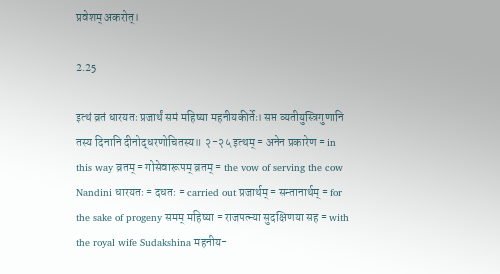प्रवेशम् अकरोत्।

2.25

इत्थं व्रतं धारयतः प्रजार्थं समं महिष्या महनीयकीर्तेः। सप्त व्यतीयुस्त्रिगुणानि तस्य दिनानि दीनोद्धरणोचितस्य॥ २-२५ इत्थम् = अनेन प्रकारेण = in this way व्रतम् = गोसेवारूपम् व्रतम् = the vow of serving the cow Nandini धारयतः = दधतः = carried out प्रजार्थम् = सन्तानार्थम् = for the sake of progeny समम् महिष्या = राजपत्न्या सुदक्षिणया सह = with the royal wife Sudakshina महनीय-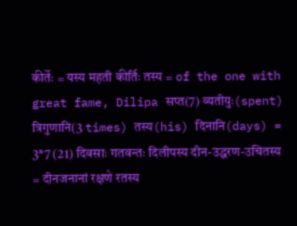कीर्तेः = यस्य महती कीर्तिः तस्य = of the one with great fame, Dilipa सप्त(7) व्यतीयुः(spent) त्रिगुणानि(3 times) तस्य(his) दिनानि(days) = 3*7 (21) दिवसाः गतवन्तः दिलीपस्य दीन-उद्धरण-उचितस्य = दीनजनानां रक्षणे रतस्य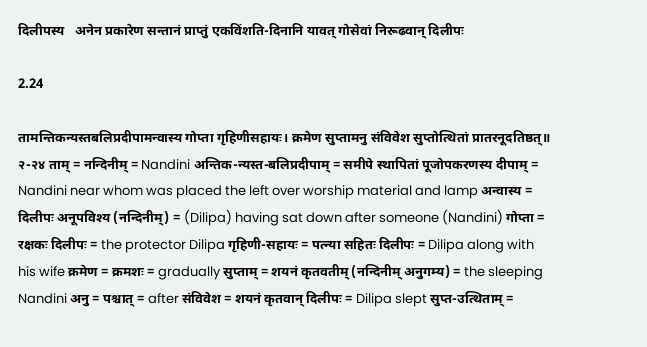दिलीपस्य   अनेन प्रकारेण सन्तानं प्राप्तुं एकविंशति-दिनानि यावत् गोसेवां निरूढवान् दिलीपः

2.24

तामन्तिकन्यस्तबलिप्रदीपामन्वास्य गोप्ता गृहिणीसहायः। क्रमेण सुप्तामनु संविवेश सुप्तोत्थितां प्रातरनूदतिष्ठत्॥ २-२४ ताम् = नन्दिनीम् = Nandini अन्तिक-न्यस्त-बलिप्रदीपाम् = समीपे स्थापितां पूजोपकरणस्य दीपाम् = Nandini near whom was placed the left over worship material and lamp अन्वास्य = दिलीपः अनूपविश्य (नन्दिनीम्) = (Dilipa) having sat down after someone (Nandini) गोप्ता = रक्षकः दिलीपः = the protector Dilipa गृहिणी-सहायः = पत्न्या सहितः दिलीपः = Dilipa along with his wife क्रमेण = क्रमशः = gradually सुप्ताम् = शयनं कृतवतीम् (नन्दिनीम् अनुगम्य) = the sleeping Nandini अनु = पश्चात् = after संविवेश = शयनं कृतवान् दिलीपः = Dilipa slept सुप्त-उत्थिताम् =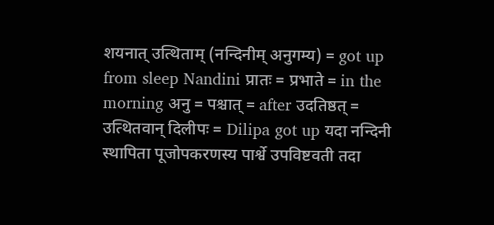शयनात् उत्थिताम् (नन्दिनीम् अनुगम्य) = got up from sleep Nandini प्रातः = प्रभाते = in the morning अनु = पश्चात् = after उदतिष्ठत् = उत्थितवान् दिलीपः = Dilipa got up यदा नन्दिनी स्थापिता पूजोपकरणस्य पार्श्वे उपविष्टवती तदा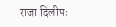राजा दिलीपः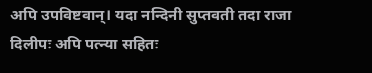अपि उपविष्टवान्। यदा नन्दिनी सुप्तवती तदा राजा दिलीपः अपि पत्न्या सहितः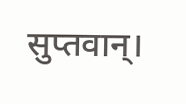सुप्तवान्।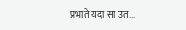प्रभाते यदा सा उत...